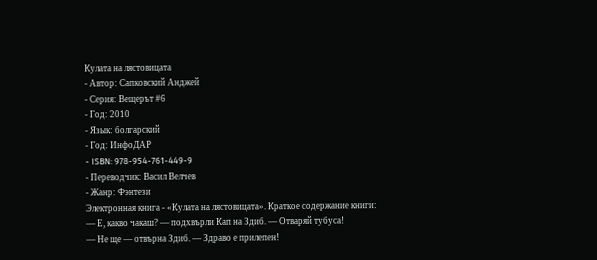Кулата на лястовицата
- Автор: Сапковский Анджей
- Серия: Вещерът #6
- Год: 2010
- Язык: болгарский
- Год: ИнфоДАР
- ISBN: 978-954-761-449-9
- Переводчик: Васил Велчев
- Жанр: Фэнтези
Электронная книга - «Кулата на лястовицата». Краткое содержание книги:
— Е, какво чакаш? — подхвърли Кап на Здиб. — Отваряй тубуса!
— Не ще — отвърна Здиб. — Здраво е прилепен!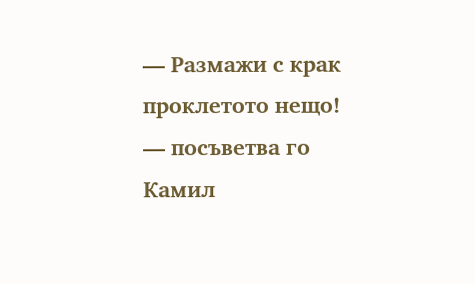— Размажи с крак проклетото нещо! — посъветва го Камил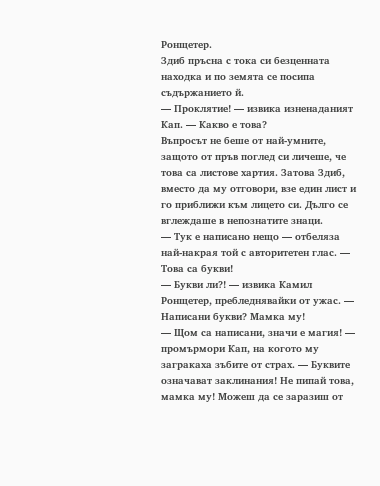Ронщетер.
Здиб пръсна с тока си безценната находка и по земята се посипа съдържанието й.
— Проклятие! — извика изненаданият Кап. — Какво е това?
Въпросът не беше от най-умните, защото от пръв поглед си личеше, че това са листове хартия. Затова Здиб, вместо да му отговори, взе един лист и го приближи към лицето си. Дълго се вглеждаше в непознатите знаци.
— Тук е написано нещо — отбеляза най-накрая той с авторитетен глас. — Това са букви!
— Букви ли?! — извика Камил Ронщетер, пребледнявайки от ужас. — Написани букви? Мамка му!
— Щом са написани, значи е магия! — промърмори Кап, на когото му загракаха зъбите от страх. — Буквите означават заклинания! Не пипай това, мамка му! Можеш да се заразиш от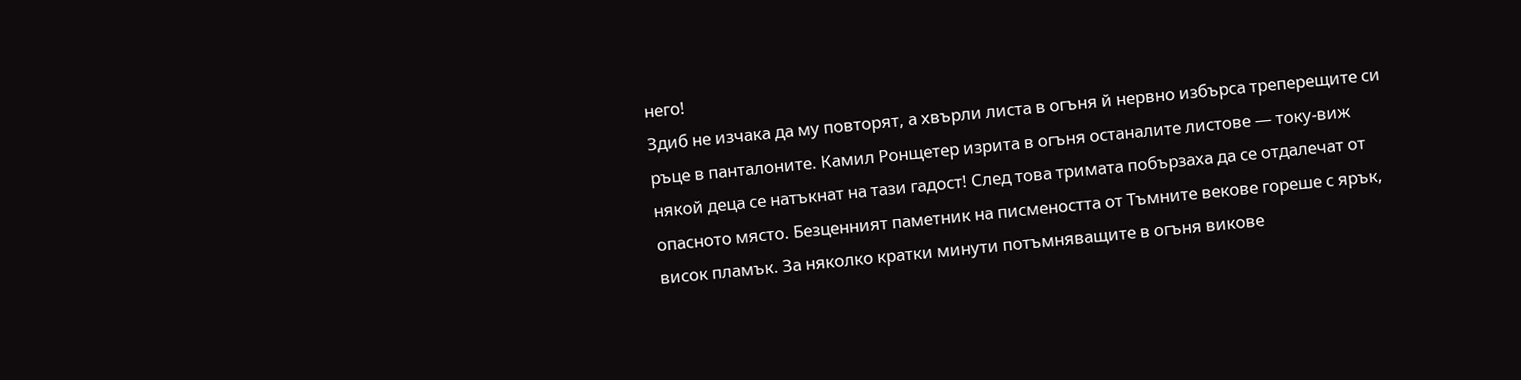него!
Здиб не изчака да му повторят, а хвърли листа в огъня й нервно избърса треперещите си ръце в панталоните. Камил Ронщетер изрита в огъня останалите листове — току-виж някой деца се натъкнат на тази гадост! След това тримата побързаха да се отдалечат от опасното място. Безценният паметник на писмеността от Тъмните векове гореше с ярък, висок пламък. За няколко кратки минути потъмняващите в огъня викове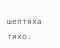шептяха тихо.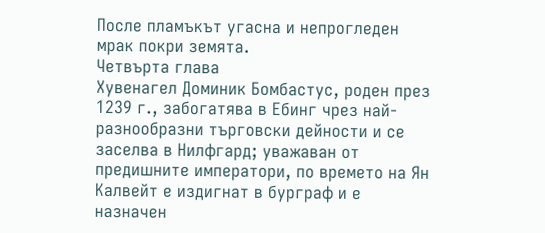После пламъкът угасна и непрогледен мрак покри земята.
Четвърта глава
Хувенагел Доминик Бомбастус, роден през 1239 г., забогатява в Ебинг чрез най-разнообразни търговски дейности и се заселва в Нилфгард; уважаван от предишните императори, по времето на Ян Калвейт е издигнат в бурграф и е назначен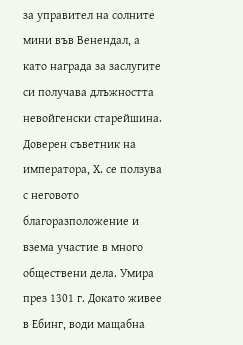за управител на солните мини във Венендал, а като награда за заслугите си получава длъжността невойгенски старейшина. Доверен съветник на императора, Х. се ползува с неговото благоразположение и взема участие в много обществени дела. Умира през 1301 г. Докато живее в Ебинг, води мащабна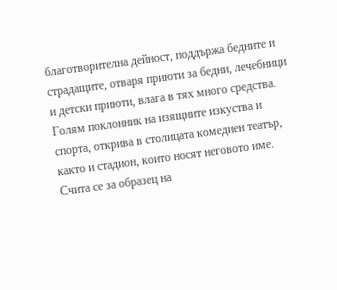благотворителна дейност, поддържа бедните и страдащите, отваря приюти за бедни, лечебници и детски приюти, влага в тях много средства. Голям поклонник на изящните изкуства и спорта, открива в столицата комедиен театър, както и стадион, които носят неговото име. Счита се за образец на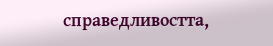справедливостта,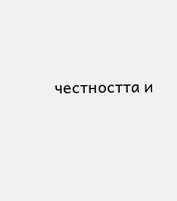честността и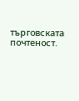търговската почтеност.